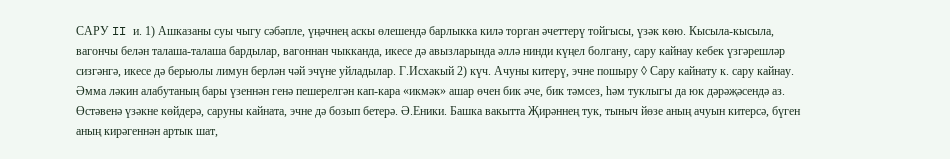САРУ II и. 1) Ашказаны суы чыгу сәбәпле, үңәчнең аскы өлешендә барлыкка килә торган әчеттерү тойгысы, үзәк көю. Кысыла-кысыла, вагончы белән талаша-талаша бардылар, вагоннан чыкканда, икесе дә авызларында әллә нинди күңел болгану, сару кайнау кебек үзгәрешләр сизгәнгә, икесе дә берьюлы лимун берлән чәй эчүне уйладылар. Г.Исхакый 2) күч. Ачуны китерү, эчне пошыру ◊ Сару кайнату к. сару кайнау. Әмма ләкин алабутаның бары үзеннән генә пешерелгән кап-кара «икмәк» ашар өчен бик әче, бик тәмсез, һәм туклыгы да юк дәрәҗәсендә аз. Өстәвенә үзәкне көйдерә, саруны кайната, эчне дә бозып бетерә. Ә.Еники. Башка вакытта Җирәннең тук, тыныч йөзе аның ачуын китерсә, бүген аның кирәгеннән артык шат,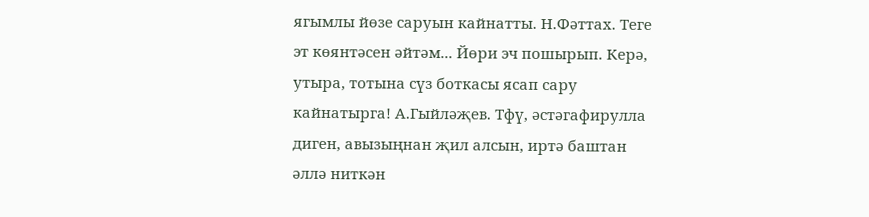ягымлы йөзе саруын кайнатты. Н.Фәттах. Теге эт көянтәсен әйтәм... Йөри эч пошырып. Керә, утыра, тотына сүз боткасы ясап сару кайнатырга! А.Гыйләҗев. Тфү, әстәгафирулла диген, авызыңнан җил алсын, иртә баштан әллә ниткән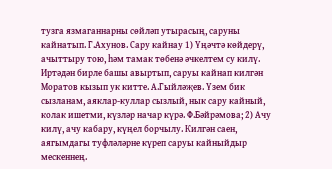тузга язмаганнарны сөйләп утырасың, саруны кайнатып. Г.Ахунов. Сару кайнау 1) Үңәчтә көйдерү, ачыттыру тою, һәм тамак төбенә әчкелтем су килү. Иртәдән бирле башы авыртып, саруы кайнап килгән Моратов кызып ук китте. А.Гыйләҗев. Үзем бик сызланам, аяклар-куллар сызлый, нык сару кайный, колак ишетми, күзләр начар күрә. Ф.Бәйрәмова; 2) Ачу килү, ачу кабару, күңел борчылу. Килгән саен, аягымдагы туфләләрне күреп саруы кайныйдыр мескеннең.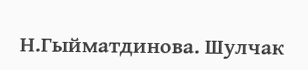Н.Гыйматдинова. Шулчак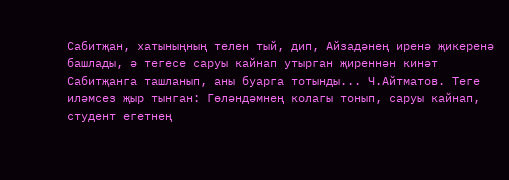Сабитҗан, хатыныңның телен тый, дип, Айзадәнең иренә җикеренә башлады, ә тегесе саруы кайнап утырган җиреннән кинәт Сабитҗанга ташланып, аны буарга тотынды... Ч.Айтматов. Теге иләмсез җыр тынган: Гөләндәмнең колагы тонып, саруы кайнап, студент егетнең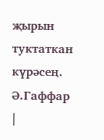җырын туктаткан күрәсең. Ә.Гаффар |